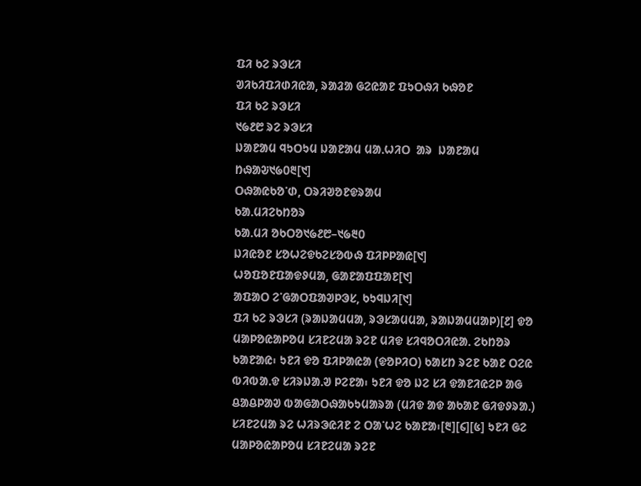ᱯᱤ ᱠᱮ ᱨᱳᱥᱤ
ᱣᱤᱠᱤᱯᱤᱰᱤᱭᱟ, ᱨᱟᱲᱟ ᱜᱮᱭᱟᱱ ᱯᱩᱛᱷᱤ ᱠᱷᱚᱱ
ᱯᱤ ᱠᱮ ᱨᱳᱥᱤ
᱑᱙᱒᱘ ᱨᱮ ᱨᱳᱥᱤ
ᱡᱟᱱᱟᱢ ᱧᱩᱛᱩᱢ ᱡᱟᱱᱟᱢ ᱢᱟᱹᱦᱤᱛ  ᱟᱨ  ᱡᱟᱱᱟᱢ ᱴᱷᱟᱶ᱑᱙᱐᱓[᱑]
ᱛᱷᱟᱭᱠᱚᱸᱰ, ᱛᱨᱤᱣᱚᱱᱫᱨᱟᱢ
ᱠᱟᱹᱢᱤᱮᱠᱴᱚᱨ
ᱠᱟᱹᱢᱤ ᱚᱠᱛᱚ᱑᱙᱒᱘–᱑᱙᱓᱐
ᱡᱤᱭᱚᱱ ᱥᱚᱦᱮᱫᱠᱮᱥᱚᱵᱷ ᱯᱤᱞᱞᱟᱭ[᱑]
ᱦᱚᱯᱚᱱᱯᱟᱫᱽᱢᱟ, ᱜᱟᱱᱟᱯᱯᱟᱱ[᱑]
ᱟᱯᱟᱛ ᱮᱸᱜᱟᱛᱯᱟᱣᱞᱳᱥ, ᱠᱩᱧᱡᱤ[᱑]
ᱯᱤ ᱠᱮ ᱨᱳᱥᱤ (ᱨᱟᱡᱟᱢᱢᱟ, ᱨᱳᱥᱟᱢᱢᱟ, ᱨᱟᱡᱟᱢᱢᱟᱞ)[᱒] ᱫᱚ ᱢᱟᱞᱚᱭᱟᱞᱚᱢ ᱥᱤᱱᱮᱢᱟ ᱨᱮᱱ ᱢᱤᱫ ᱥᱤᱧᱚᱛᱤᱭᱟᱹ ᱮᱠᱴᱚᱨ ᱠᱟᱱᱟᱭ᱾ ᱩᱱᱤ ᱫᱚ ᱯᱤᱞᱟᱭᱟ (ᱫᱚᱞᱤᱛ) ᱠᱟᱥᱴ ᱨᱮᱱ ᱠᱟᱱ ᱛᱮᱭ ᱵᱤᱵᱟᱹᱫ ᱥᱤᱨᱡᱟᱹᱣ ᱞᱮᱱᱟ᱾ ᱩᱱᱤ ᱫᱚ ᱡᱮ ᱥᱤ ᱫᱟᱱᱤᱭᱮᱞ ᱟᱜ ᱪᱟᱪᱞᱟᱣ ᱵᱟᱜᱟᱛᱷᱟᱠᱩᱢᱟᱨᱟ (ᱢᱤᱫ ᱟᱫ ᱟᱠᱟᱱ ᱜᱤᱫᱽᱨᱟᱹ) ᱥᱤᱱᱮᱢᱟ ᱨᱮ ᱦᱤᱨᱳᱭᱤᱱ ᱮ ᱛᱟᱸᱦᱮ ᱠᱟᱱᱟ᱾[᱓][᱔][᱕] ᱩᱱᱤ ᱜᱮ ᱢᱟᱞᱚᱭᱟᱞᱚᱢ ᱥᱤᱱᱮᱢᱟ ᱨᱮᱱ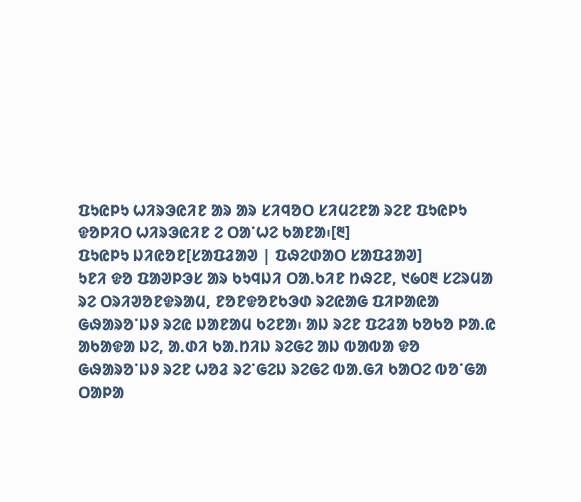ᱯᱩᱭᱞᱩ ᱦᱤᱨᱳᱭᱤᱱ ᱟᱨ ᱟᱨ ᱥᱤᱧᱚᱛ ᱥᱤᱢᱮᱱᱟ ᱨᱮᱱ ᱯᱩᱭᱞᱩ ᱫᱚᱞᱤᱛ ᱦᱤᱨᱳᱭᱤᱱ ᱮ ᱛᱟᱸᱦᱮ ᱠᱟᱱᱟ᱾[᱓]
ᱯᱩᱭᱞᱩ ᱡᱤᱭᱚᱱ[ᱥᱟᱯᱲᱟᱣ | ᱯᱷᱮᱰᱟᱛ ᱥᱟᱯᱲᱟᱣ]
ᱩᱱᱤ ᱫᱚ ᱯᱟᱣᱞᱳᱥ ᱟᱨ ᱠᱩᱧᱡᱤ ᱛᱟᱹᱠᱤᱱ ᱴᱷᱮᱱ, ᱑᱙᱐᱓ ᱥᱮᱨᱢᱟ ᱨᱮ ᱛᱨᱤᱣᱚᱱᱫᱨᱟᱢ, ᱱᱚᱱᱫᱚᱱᱠᱳᱰ ᱨᱮᱭᱟᱜ ᱯᱤᱞᱟᱭᱟ ᱜᱷᱟᱨᱚᱸᱡᱽ ᱨᱮᱭ ᱡᱟᱱᱟᱢ ᱠᱮᱱᱟ᱾ ᱟᱡ ᱨᱮᱱ ᱯᱮᱲᱟ ᱠᱚᱠᱚ ᱞᱟᱹᱭ ᱟᱠᱟᱫᱟ ᱡᱮ, ᱟᱹᱰᱤ ᱠᱟᱹᱴᱤᱡ ᱨᱮᱜᱮ ᱟᱡ ᱵᱟᱵᱟ ᱫᱚ ᱜᱷᱟᱨᱚᱸᱡᱽ ᱨᱮᱱ ᱦᱚᱲ ᱨᱮᱸᱜᱮᱡ ᱨᱮᱜᱮ ᱵᱟᱹᱜᱤ ᱠᱟᱛᱮ ᱵᱚᱸᱜᱟ ᱛᱟᱞᱟ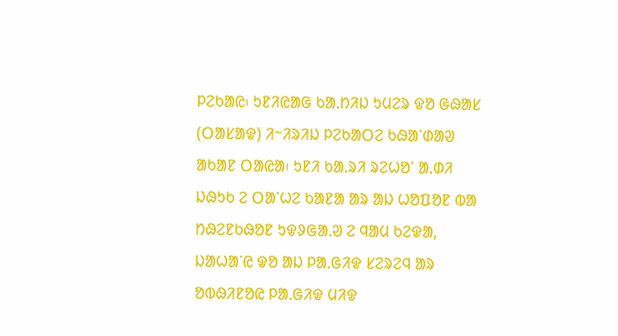ᱞᱮᱠᱟᱭ᱾ ᱩᱱᱤᱭᱟᱜ ᱠᱟᱹᱴᱤᱡ ᱩᱢᱮᱨ ᱫᱚ ᱜᱷᱟᱥ (ᱛᱟᱥᱟᱫ) ᱤᱻᱤᱨᱤᱡ ᱞᱮᱠᱟᱛᱮ ᱠᱷᱟᱸᱰᱟᱣ ᱟᱠᱟᱱ ᱛᱟᱭᱟ᱾ ᱩᱱᱤ ᱠᱟᱹᱨᱤ ᱨᱮᱦᱚᱸ ᱟᱹᱰᱤ ᱡᱷᱩᱠ ᱮ ᱛᱟᱸᱦᱮ ᱠᱟᱱᱟ ᱟᱨ ᱟᱡ ᱦᱚᱯᱚᱱ ᱵᱟ ᱴᱷᱮᱱᱠᱷᱚᱱ ᱩᱫᱽᱜᱟᱹᱣ ᱮ ᱧᱟᱢ ᱠᱮᱫᱟ, ᱡᱟᱦᱟᱸᱭ ᱫᱚ ᱟᱡ ᱞᱟᱹᱜᱤᱫ ᱥᱮᱨᱮᱧ ᱟᱨ ᱚᱵᱷᱤᱱᱚᱭ ᱞᱟᱹᱜᱤᱫ ᱢᱤᱫ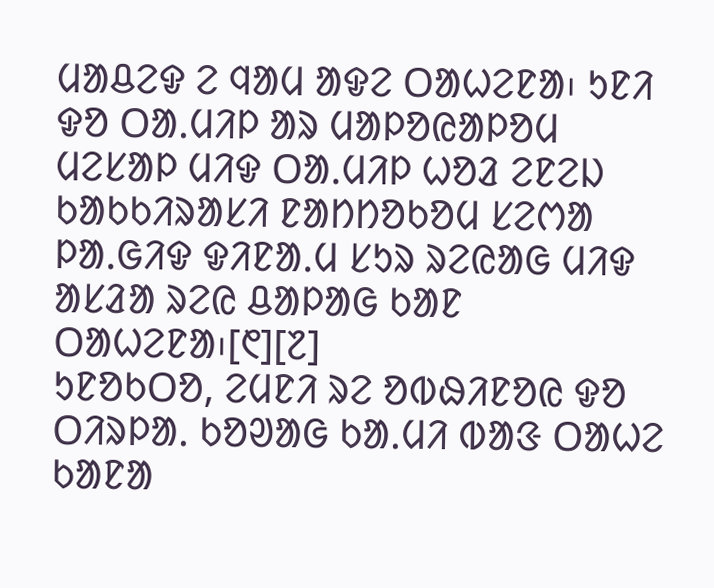ᱢᱟᱪᱮᱫ ᱮ ᱧᱟᱢ ᱟᱫᱮ ᱛᱟᱦᱮᱱᱟ᱾ ᱩᱱᱤ ᱫᱚ ᱛᱟᱹᱢᱤᱞ ᱟᱨ ᱢᱟᱞᱚᱭᱟᱞᱚᱢ ᱢᱮᱥᱟᱞ ᱢᱤᱫ ᱛᱟᱹᱢᱤᱞ ᱦᱚᱲ ᱮᱱᱮᱡ ᱠᱟᱠᱠᱤᱨᱟᱥᱤ ᱱᱟᱴᱴᱚᱠᱚᱢ ᱥᱮᱬᱟ ᱞᱟᱹᱜᱤᱫ ᱫᱤᱱᱟᱹᱢ ᱥᱩᱨ ᱨᱮᱭᱟᱜ ᱢᱤᱫ ᱟᱥᱲᱟ ᱨᱮᱭ ᱪᱟᱞᱟᱜ ᱠᱟᱱ ᱛᱟᱦᱮᱱᱟ᱾[᱖][᱗]
ᱩᱱᱚᱠᱛᱚ, ᱮᱢᱱᱤ ᱨᱮ ᱚᱵᱷᱤᱱᱚᱭ ᱫᱚ ᱛᱤᱨᱞᱟᱹ ᱠᱚᱣᱟᱜ ᱠᱟᱹᱢᱤ ᱵᱟᱝ ᱛᱟᱦᱮ ᱠᱟᱱᱟ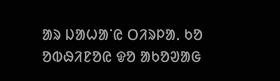ᱟᱨ ᱡᱟᱦᱟᱸᱭ ᱛᱤᱨᱞᱟᱹ ᱠᱚ ᱚᱵᱷᱤᱱᱚᱭ ᱫᱚ ᱟᱠᱚᱣᱟᱜ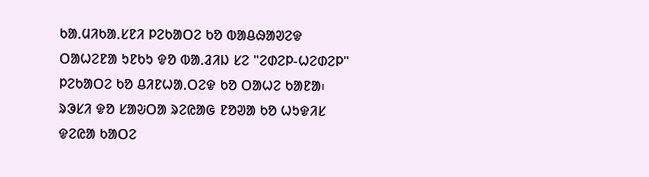ᱠᱟᱹᱢᱤᱠᱟᱹᱥᱱᱤ ᱞᱮᱠᱟᱛᱮ ᱠᱚ ᱵᱟᱪᱷᱟᱣᱮᱫ ᱛᱟᱦᱮᱱᱟ ᱩᱱᱠᱩ ᱫᱚ ᱵᱟᱹᱲᱤᱡ ᱥᱮ "ᱮᱰᱮᱞ-ᱦᱮᱰᱮᱞ" ᱞᱮᱠᱟᱛᱮ ᱠᱚ ᱪᱤᱱᱦᱟᱹᱛᱮᱫ ᱠᱚ ᱛᱟᱦᱮ ᱠᱟᱱᱟ᱾ ᱨᱳᱥᱤ ᱫᱚ ᱥᱟᱶᱛᱟ ᱨᱮᱭᱟᱜ ᱱᱚᱣᱟ ᱠᱚ ᱦᱩᱫᱤᱥ ᱫᱮᱭᱟ ᱠᱟᱛᱮ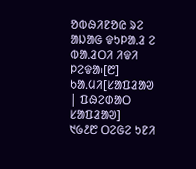ᱚᱵᱷᱤᱱᱚᱭ ᱨᱮ ᱟᱡᱟᱜ ᱫᱩᱞᱟᱹᱲ ᱮ ᱵᱟᱹᱲᱛᱤ ᱤᱫᱤ ᱞᱮᱫᱟ᱾[᱘]
ᱠᱟᱹᱢᱤ[ᱥᱟᱯᱲᱟᱣ | ᱯᱷᱮᱰᱟᱛ ᱥᱟᱯᱲᱟᱣ]
᱑᱙᱒᱘ ᱛᱮᱜᱮ ᱩᱱᱤ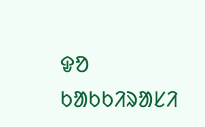ᱫᱚ ᱠᱟᱠᱠᱤᱨᱟᱥᱤ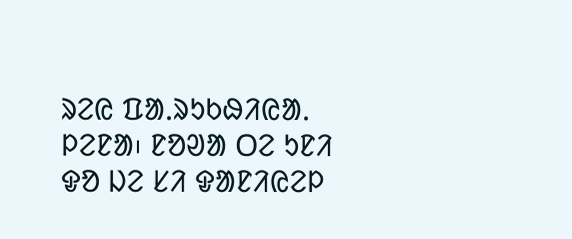ᱨᱮᱭ ᱯᱟᱹᱨᱩᱠᱷᱤᱭᱟᱹ ᱞᱮᱱᱟ᱾ ᱱᱚᱣᱟ ᱛᱮ ᱩᱱᱤ ᱫᱚ ᱡᱮ ᱥᱤ ᱫᱟᱱᱤᱭᱮᱞ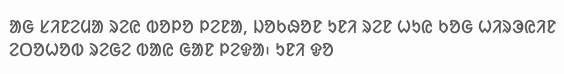ᱟᱜ ᱥᱤᱱᱮᱢᱟ ᱨᱮᱭ ᱵᱚᱞᱚ ᱞᱮᱱᱟ, ᱡᱚᱠᱷᱚᱱ ᱩᱱᱤ ᱨᱮᱱ ᱦᱩᱭ ᱠᱚᱜ ᱦᱤᱨᱳᱭᱤᱱ ᱮᱛᱚᱦᱚᱵ ᱨᱮᱜᱮ ᱵᱟᱭ ᱜᱟᱱ ᱞᱮᱫᱟ᱾ ᱩᱱᱤ ᱫᱚ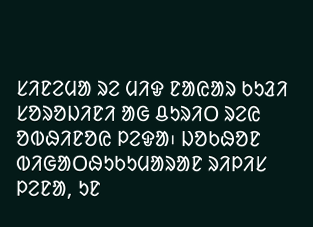ᱥᱤᱱᱮᱢᱟ ᱨᱮ ᱢᱤᱫ ᱱᱟᱭᱟᱨ ᱠᱩᱲᱤ ᱥᱚᱨᱚᱡᱤᱱᱤ ᱟᱜ ᱪᱩᱨᱤᱛ ᱨᱮᱭ ᱚᱵᱷᱤᱱᱚᱭ ᱞᱮᱫᱟ᱾ ᱡᱚᱠᱷᱚᱱ ᱵᱤᱜᱟᱛᱷᱩᱠᱩᱢᱟᱨᱟᱱ ᱨᱤᱞᱤᱥ ᱞᱮᱱᱟ, ᱩᱱ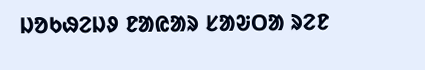ᱡᱚᱠᱷᱮᱡᱽ ᱱᱟᱭᱟᱨ ᱥᱟᱶᱛᱟ ᱨᱮᱱ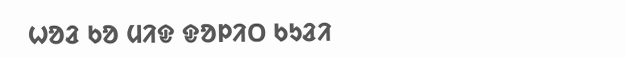ᱦᱚᱲ ᱠᱚ ᱢᱤᱫ ᱫᱚᱞᱤᱛ ᱠᱩᱲᱤ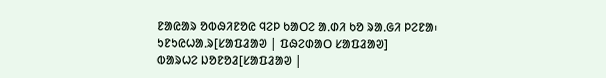ᱱᱟᱭᱟᱨ ᱚᱵᱷᱤᱱᱚᱭ ᱧᱮᱞ ᱠᱟᱛᱮ ᱟᱹᱰᱤ ᱠᱚ ᱨᱟᱹᱜᱤ ᱞᱮᱱᱟ᱾
ᱩᱱᱩᱭᱦᱟᱹᱨ[ᱥᱟᱯᱲᱟᱣ | ᱯᱷᱮᱰᱟᱛ ᱥᱟᱯᱲᱟᱣ]
ᱵᱟᱨᱦᱮ ᱡᱚᱱᱚᱲ[ᱥᱟᱯᱲᱟᱣ |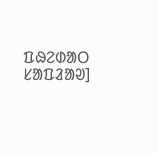ᱯᱷᱮᱰᱟᱛ ᱥᱟᱯᱲᱟᱣ]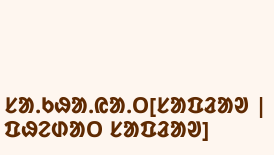ᱥᱟᱹᱠᱷᱟᱹᱭᱟᱹᱛ[ᱥᱟᱯᱲᱟᱣ | ᱯᱷᱮᱰᱟᱛ ᱥᱟᱯᱲᱟᱣ]